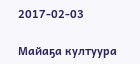2017-02-03

Майаҕа култуура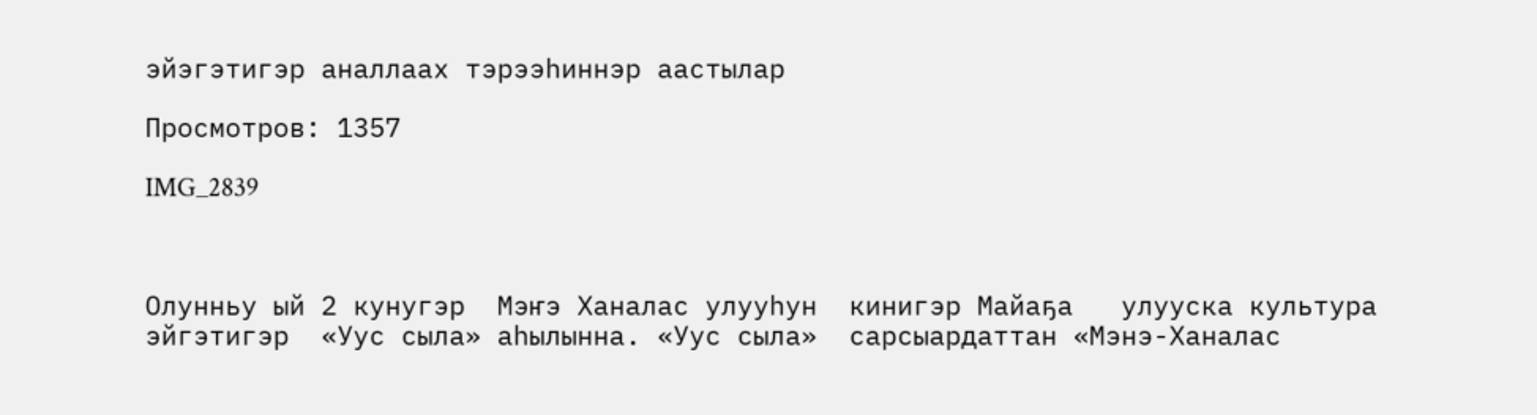эйэгэтигэр аналлаах тэрээһиннэр аастылар

Просмотров: 1357

IMG_2839



Олунньу ый 2 кунугэр  Мэҥэ Ханалас улууһун  кинигэр Майаҕа   улууска культура эйгэтигэр  «Уус сыла» аһылынна. «Уус сыла»  сарсыардаттан «Мэнэ-Ханалас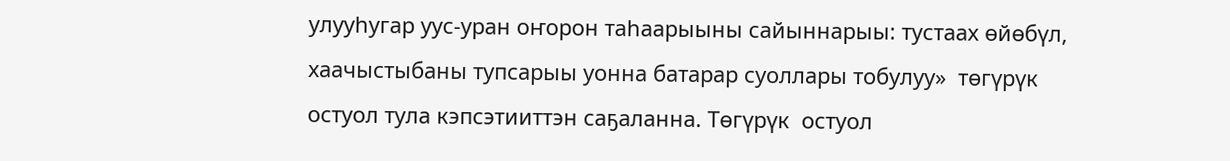улууһугар уус-уран оҥорон таһаарыыны сайыннарыы: тустаах өйөбүл, хаачыстыбаны тупсарыы уонна батарар суоллары тобулуу»  төгүрүк остуол тула кэпсэтииттэн саҕаланна. Төгүрүк  остуол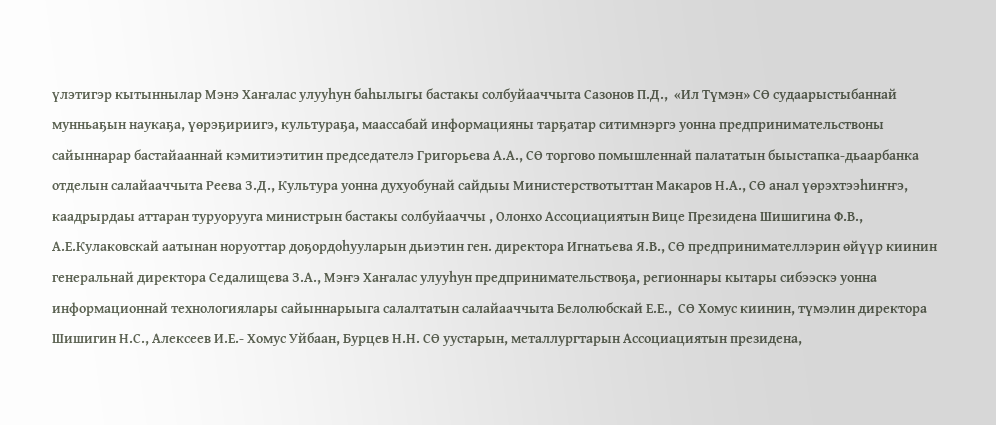үлэтигэр кытыннылар Мэнэ Хаҥалас улууһун баһылыгы бастакы солбуйааччыта Сазонов П.Д.,  «Ил Түмэн» СӨ судаарыстыбаннай мунньаҕын наукаҕа, үөрэҕириигэ, культураҕа, маассабай информацияны тарҕатар ситимнэргэ уонна предпринимательствоны сайыннарар бастайааннай кэмитиэтитин председателэ Григорьева А.А., СӨ торгово помышленнай палататын быыстапка-дьаарбанка отделын салайааччыта Реева З.Д., Культура уонна духуобунай сайдыы Министерствотыттан Макаров Н.А., СӨ анал үөрэхтээһиҥҥэ, каадрырдаы аттаран туруорууга министрын бастакы солбуйааччы , Олонхо Ассоциациятын Вице Президена Шишигина Ф.В.,  А.Е.Кулаковскай аатынан норуоттар доҕордоһууларын дьиэтин ген. директора Игнатьева Я.В., СӨ предпринимателлэрин өйүүр киинин генеральнай директора Седалищева З.А., Мэҥэ Хаҥалас улууһун предпринимательствоҕа, регионнары кытары сибээскэ уонна информационнай технологиялары сайыннарыыга салалтатын салайааччыта Белолюбскай Е.Е.,  СӨ Хомус киинин, түмэлин директора Шишигин Н.С., Алексеев И.Е.- Хомус Уйбаан, Бурцев Н.Н. СӨ уустарын, металлургтарын Ассоциациятын президена,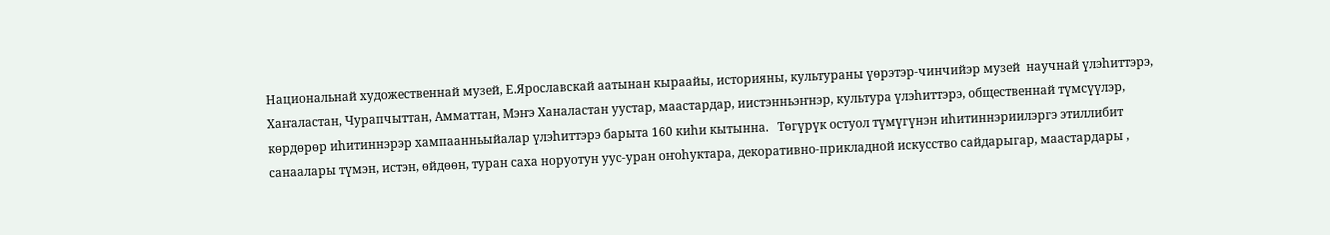Национальнай художественнай музей, Е.Ярославскай аатынан кыраайы, историяны, культураны үөрэтэр-чинчийэр музей  научнай үлэһиттэрэ, Хаҥаластан, Чурапчыттан, Амматтан, Мэҥэ Ханаластан уустар, маастардар, иистэнньэҥнэр, культура үлэһиттэрэ, общественнай түмсүүлэр, көрдөрөр иһитиннэрэр хампаанньыйалар үлэһиттэрэ барыта 160 киһи кытынна.   Төгүрүк остуол түмүгүнэн иһитиннэриилэргэ этиллибит санаалары түмэн, истэн, өйдөөн, туран саха норуотун уус-уран оҥоһуктара, декоративно-прикладной искусство сайдарыгар, маастардары ,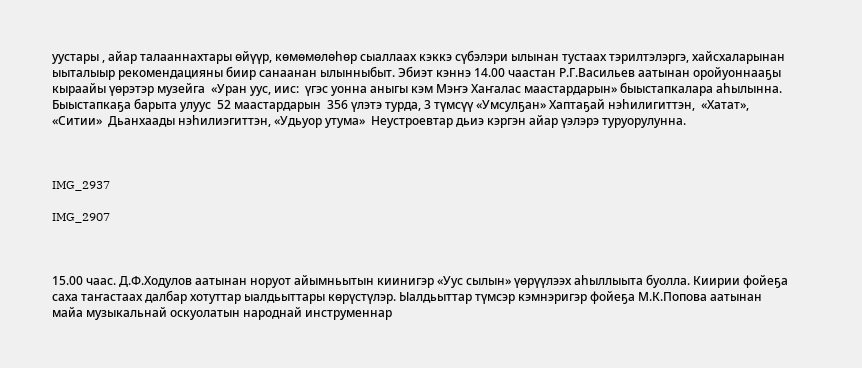уустары , айар талааннахтары өйүүр, көмөмөлөһөр сыаллаах кэккэ сүбэлэри ылынан тустаах тэрилтэлэргэ, хайсхаларынан ыыталыыр рекомендацияны биир санаанан ылынныбыт. Эбиэт кэннэ 14.00 чаастан Р.Г.Васильев аатынан оройуоннааҕы кыраайы үөрэтэр музейга  «Уран уус, иис:  үгэс уонна аныгы кэм Мэҥэ Хаҥалас маастардарын» быыстапкалара аһылынна. Быыстапкаҕа барыта улуус  52 маастардарын  356 үлэтэ турда, 3 түмсүү «Умсулҕан» Хаптаҕай нэһилигиттэн,  «Хатат», «Ситии»  Дьанхаады нэһилиэгиттэн, «Удьуор утума»  Неустроевтар дьиэ кэргэн айар үэлэрэ туруорулунна.



IMG_2937

IMG_2907



15.00 чаас. Д.Ф.Ходулов аатынан норуот айымньытын киинигэр «Уус сылын» үөрүүлээх аһыллыыта буолла. Киирии фойеҕа саха таҥастаах далбар хотуттар ыалдьыттары көрүстүлэр. Ыалдьыттар түмсэр кэмнэригэр фойеҕа М.К.Попова аатынан майа музыкальнай оскуолатын народнай инструменнар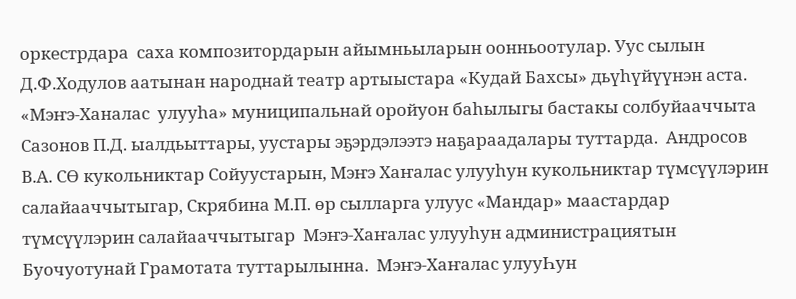оркестрдара  саха композитордарын айымньыларын оонньоотулар. Уус сылын Д.Ф.Ходулов аатынан народнай театр артыыстара «Кудай Бахсы» дьүһүйүүнэн аста. «Мэҥэ-Ханалас  улууһа» муниципальнай оройуон баһылыгы бастакы солбуйааччыта Сазонов П.Д. ыалдьыттары, уустары эҕэрдэлээтэ наҕараадалары туттарда.  Андросов В.А. СӨ кукольниктар Сойуустарын, Мэҥэ Хаҥалас улууһун кукольниктар түмсүүлэрин салайааччытыгар, Скрябина М.П. өр сылларга улуус «Мандар» маастардар түмсүүлэрин салайааччытыгар  Мэҥэ-Хаҥалас улууһун администрациятын Буочуотунай Грамотата туттарылынна.  Мэҥэ-Хаҥалас улууҺун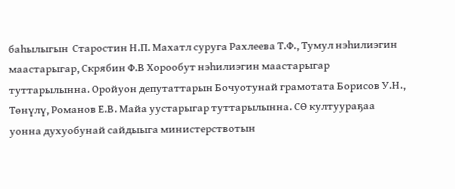баһылыгын  Старостин Н.П. Махатл суруга Рахлеева Т.Ф., Тумул нэһилиэгин маастарыгар, Скрябин Ф.В Хорообут нэһилиэгин маастарыгар туттарылынна. Оройуон депутаттарын Бочуотунай грамотата Борисов У.Н., Төнүлү, Романов Е.В. Майа уустарыгар туттарылынна. СӨ култуураҕаа уонна духуобунай сайдыыга министерствотын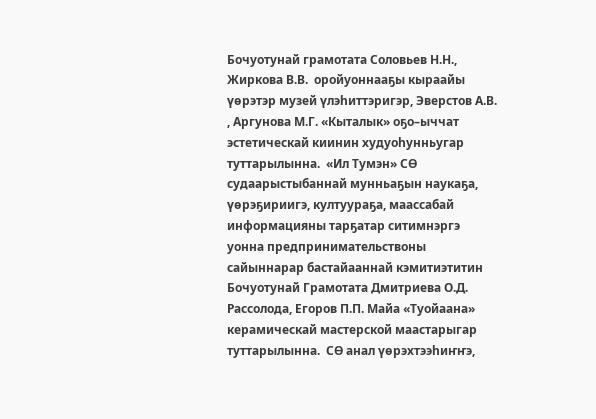Бочуотунай грамотата Соловьев Н.Н., Жиркова В.В.  оройуоннааҕы кыраайы үөрэтэр музей үлэһиттэригэр, Эверстов А.В. , Аргунова М.Г. «Кыталык» оҕо–ыччат эстетическай киинин худуоһунньугар туттарылынна.  «Ил Тумэн» СӨ судаарыстыбаннай мунньаҕын наукаҕа, үөрэҕириигэ, култуураҕа, маассабай информацияны тарҕатар ситимнэргэ уонна предпринимательствоны сайыннарар бастайааннай кэмитиэтитин Бочуотунай Грамотата Дмитриева О.Д. Рассолода, Егоров П.П. Майа «Туойаана» керамическай мастерской маастарыгар туттарылынна.  СӨ анал үөрэхтээһиҥҥэ,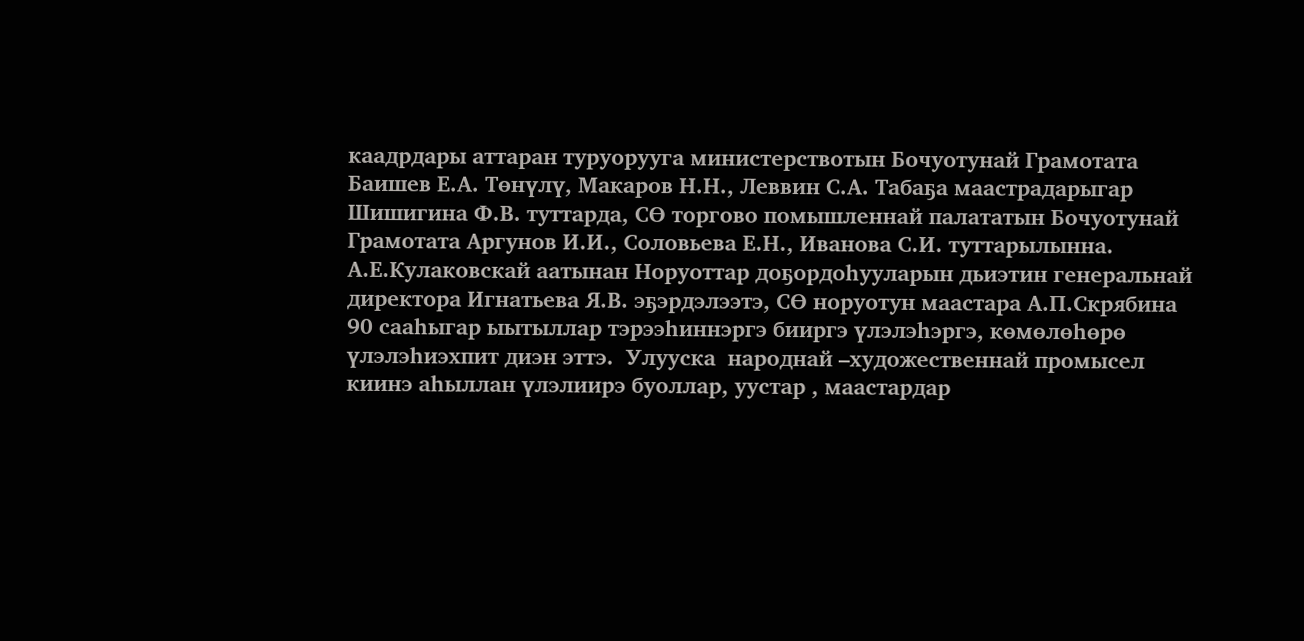каадрдары аттаран туруорууга министерствотын Бочуотунай Грамотата Баишев Е.А. Төнүлү, Макаров Н.Н., Леввин С.А. Табаҕа маастрадарыгар Шишигина Ф.В. туттарда, СӨ торгово помышленнай палататын Бочуотунай Грамотата Аргунов И.И., Соловьева Е.Н., Иванова С.И. туттарылынна.  А.Е.Кулаковскай аатынан Норуоттар доҕордоһууларын дьиэтин генеральнай директора Игнатьева Я.В. эҕэрдэлээтэ, СӨ норуотун маастара А.П.Скрябина  90 сааһыгар ыытыллар тэрээһиннэргэ бииргэ үлэлэһэргэ, көмөлөһөрө үлэлэһиэхпит диэн эттэ.  Улууска  народнай –художественнай промысел киинэ аһыллан үлэлиирэ буоллар, уустар , маастардар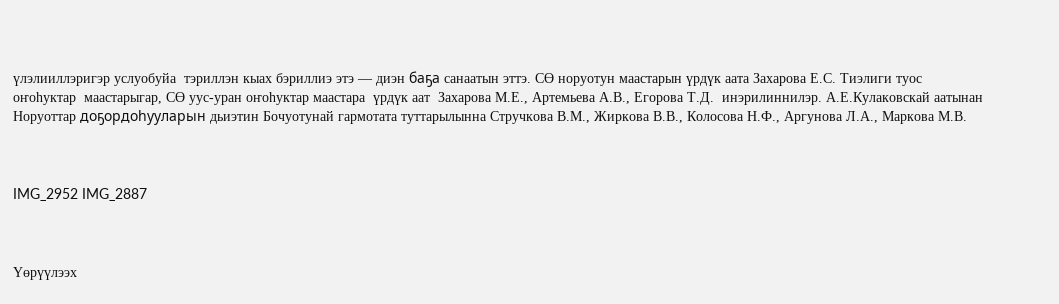үлэлииллэригэр услуобуйа  тэриллэн кыах бэриллиэ этэ — диэн баҕа санаатын эттэ. СӨ норуотун маастарын үрдүк аата Захарова Е.С. Тиэлиги туос оҥоһуктар  маастарыгар, СӨ уус-уран оҥоһуктар маастара  үрдүк аат  Захарова М.Е., Артемьева А.В., Егорова Т.Д.  инэрилиннилэр. А.Е.Кулаковскай аатынан Норуоттар доҕордоһууларын дьиэтин Бочуотунай гармотата туттарылынна Стручкова В.М., Жиркова В.В., Колосова Н.Ф., Аргунова Л.А., Маркова М.В.



IMG_2952 IMG_2887



Үөрүүлээх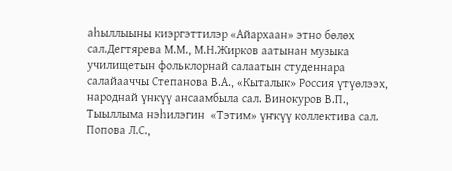аһыллыыны киэргэттилэр «Айархаан» этно бөлөх сал.Дегтярева М.М., М.Н.Жирков аатынан музыка училищетын фольклорнай салаатын студеннара салайааччы Степанова В.А., «Кыталык» Россия үтүөлээх,  народнай үнкүү ансаамбыла сал. Винокуров В.П., Тыыллыма нэһилэгин  «Тэтим» үҥкүү коллектива сал. Попова Л.С.,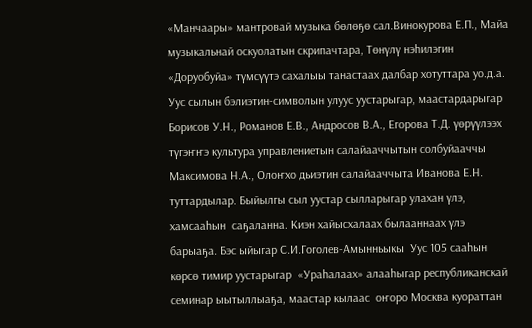«Манчаары» мантровай музыка бөлөҕө сал.Винокурова Е.П., Майа музыкальнай оскуолатын скрипачтара, Төнүлү нэһилэгин «Доруобуйа» түмсүүтэ сахалыы танастаах далбар хотуттара уо.д.а.  Уус сылын бэлиэтин-символын улуус уустарыгар, маастардарыгар Борисов У.Н., Романов Е.В., Андросов В.А., Егорова Т.Д. үөрүүлээх түгэҥҥэ культура управлениетын салайааччытын солбуйааччы Максимова Н.А., Олоҥхо дьиэтин салайааччыта Иванова Е.Н. туттардылар. Быйылгы сыл уустар сылларыгар улахан үлэ, хамсааһын  саҕаланна. Киэн хайысхалаах былааннаах үлэ барыаҕа. Бэс ыйыгар С.И.Гоголев-Амынньыкы  Уус 105 сааһын көрсө тимир уустарыгар  «Ураһалаах» алааһыгар республиканскай семинар ыытыллыаҕа, маастар кылаас  оҥоро Москва куораттан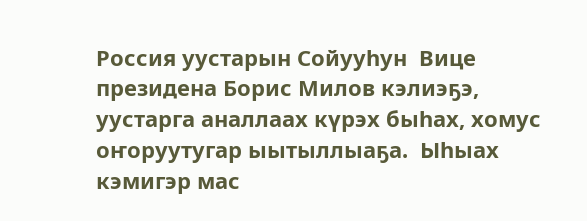Россия уустарын Сойууһун  Вице президена Борис Милов кэлиэҕэ, уустарга аналлаах күрэх быһах, хомус оҥоруутугар ыытыллыаҕа.  Ыһыах кэмигэр мас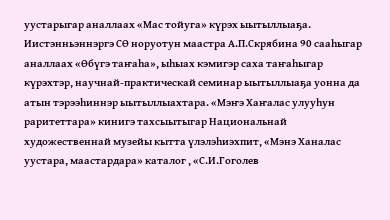уустарыгар аналлаах «Мас тойуга» күрэх ыытыллыаҕа. Иистэнньэннэргэ СӨ норуотун маастра А.П.Скрябина 90 сааһыгар   аналлаах «Өбүгэ таҥаһа», ыһыах кэмигэр саха таҥаһыгар күрэхтэр, научнай-практическай семинар ыытыллыаҕа уонна да атын тэрээһиннэр ыытыллыахтара. «Мэҥэ Хаҥалас улууһун раритеттара» кинигэ тахсыытыгар Национальнай художественнай музейы кытта үлэлэһиэхпит, «Мэнэ Ханалас уустара, маастардара» каталог , «С.И.Гоголев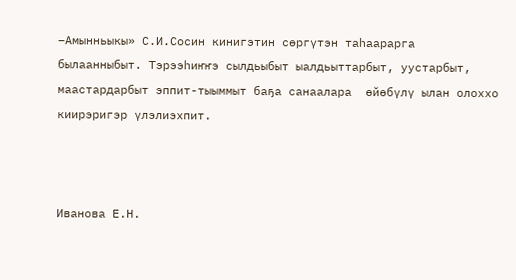–Амынньыкы» С.И.Сосин кинигэтин сөргүтэн таһаарарга былаанныбыт. Тэрээһиҥҥэ сылдьыбыт ыалдьыттарбыт, уустарбыт, маастардарбыт эппит-тыыммыт баҕа санаалара  өйөбүлү ылан олоххо киирэригэр үлэлиэхпит.



Иванова Е.Н.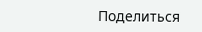Поделиться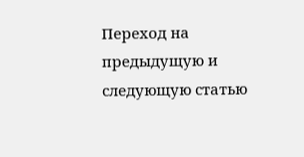Переход на предыдущую и следующую статью